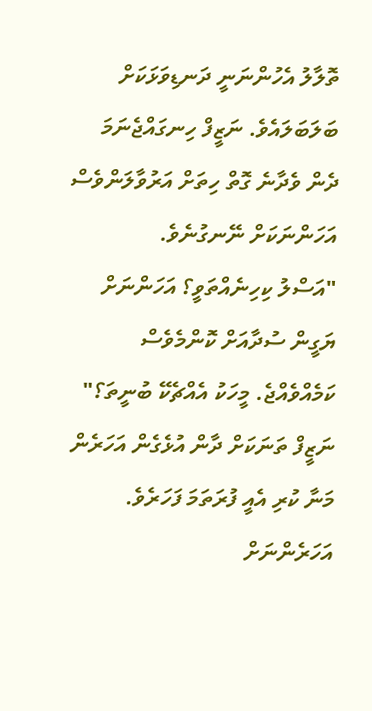ތޮލާލު އެހުންނަނީ ދަނޑިވަޅަކަށް ބަލަބަލައެވެ. ނަޒީފް ހިނގައްޖެނަމަ ދެން ވެދާނެ ގޮތް ހިތަށް އަރުވާލަންވެސް އަހަންނަކަށް ނޭނގުނެވެ.
"އަސްލު ކިހިނެއްތަވީ؟ އަހަންނަށް ޔަގީން ސުދާއަށް ކޮންމެވެސް ކަމެއްވެއްޖެ. މީހަކު އެއްޗެކޭ ބުނީތަ؟"
ނަޒީފް ތަނަކަށް ދާން އުޅެގެން އަހަރެން މަނާ ކުރި އެއީ ފުރަތަމަ ފަހަރެވެ. އަހަރެންނަށް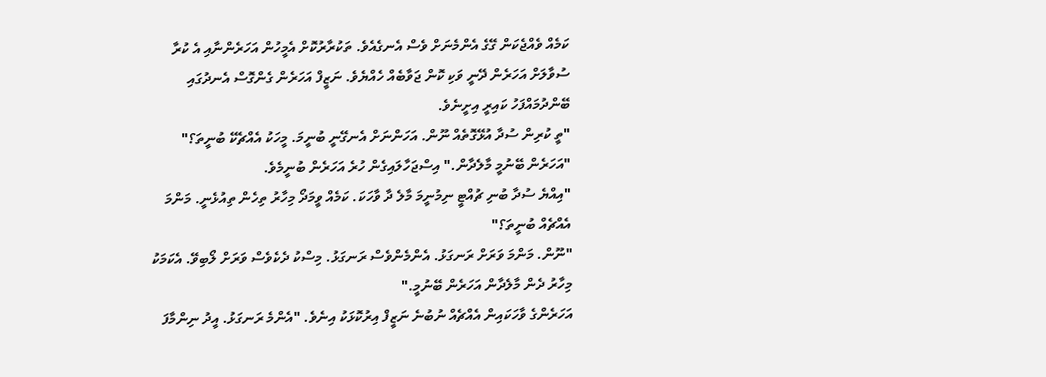ކަމެއް ވެއްޖެކަން ގޭގެ އެންމެނަށް ވެސް އެނގެއެވެ. ތަކުރާރުކޮށް އެމީހުން އަހަރެންނާއި އެ ކުރާ ސުވާލަށް އަހަރެން ދޭނީ ވަކި ކޮން ޖަވާބެއް ހެއްޔެވެ. ނަޒީފް އަހަރެން ގެންގޮސް އެނދުގައި ބޭންދުމައްފަހު ކައިރީ އިށީނެވެ.
"ތީ ކުރިން ސުދާ އުޅޭގޮތެއް ނޫން. އަހަންނަށް އެނގޭނީ ބުނީމަ. މީހަކު އެއްޗެކޭ ބުނީތަ؟"
"އަހަރެން ބޭނުމީ މާލެދާން." އިސްޖަހާލައިގެން ހުރެ އަހަރެން ބުނީމެވެ.
"އިއްޔެ ސުދާ ބުނި ޗުއްޓީ ނިމުނީމަ މާލެ ދާ ވާހަކަ. ކަމެއް ވީމަދޯ މިހާރު ތިހެން ތިއުޅެނީ. މަންމަ އެއްޗެއް ބުނީތަ؟"
"ނޫން. މަންމަ ވަރަށް ރަނގަޅު. އެންމެންވެސް ރަނގަޅު. މިސްކު ދެކެވެސް ވަރަށް ލޯބިވޭ. އެކަމަކު މިހާރު ދެން މާލެދާން އަހަރެން ބޭނުމީ."
އަހަރެންގެ ވާހަކައިން އެއްޗެއް ނުބުނެ ނަޒީފް އިރުކޮޅަކު އިނެވެ. "އެންމެ ރަނގަޅު. އީދު ނިންމާފަ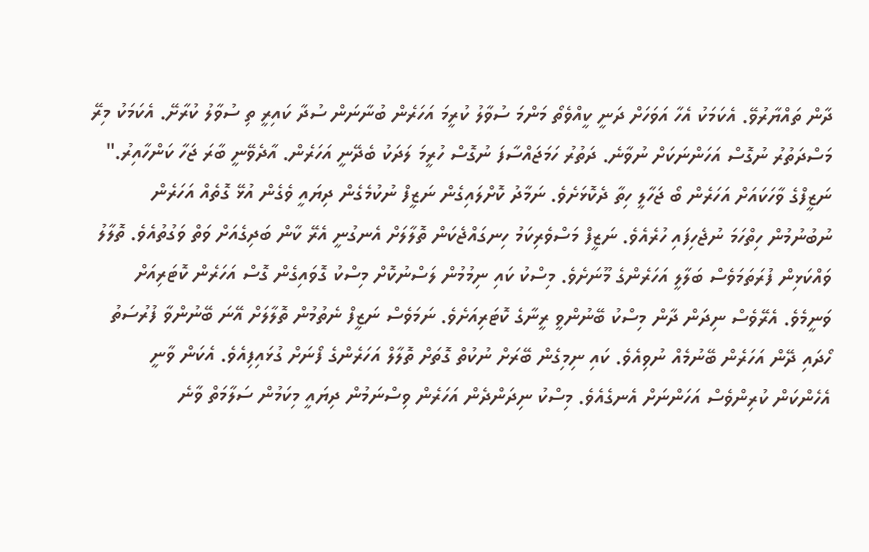ދާން ތައްޔާރުވޭ. އެކަމަކު އެހާ އަވަހަށް ދަނީ ކީއްވެތޯ މަންމަ ސުވާލު ކުރީމަ އަހަރެން ބުނާނަން ސުދާ ކައިރީ ތި ސުވާލު ކުރާށޭ. އެކަމަކު މިރޭ މަސްދަތުރު ނުގޮސް އަހަންނަކަށް ނުވާނެ. ދަތުރު ހަމަޖައްސާފަ ނުގޮސް ހުރީމަ ލަދަކު ބެދޭނީ އަހަރެން. އާދެވޭނީ ބާރަ ޖަހާ ކަންހާއިރު."
ނަޒީފްގެ ވާހަކައަށް އަހަރެން ބޯ ޖަހާލީ ހިތާ ދެކޮޅަށެވެ. ނަމާދު ކޮށްލައިގެން ނަޒީފް ނުކުމެގެން ދިޔައީ ވެގެން އުޅޭ ގޮތެއް އަހަރެން ނުބުނުމުން ހިތްހަމަ ނުޖެހިފައި ހުރެއެވެ. ނަޒީފް މަސްވެރިކަމު ހިނގައްޖެކަން ތޮލާލަށް އެނގުނީ އެރޭ ކާން ބަދިގެއަށް ވަތް ވަގުތުއެވެ. ތޮލާލު ވައްކަޅިން ފުރަތަމަވެސް ބަލާލީ އަހަރެންގެ މޫނަށެވެ. މިސްކު ކައި ނިމުމުން ލަސްނުކޮށް މިސްކު ގޮވައިގެން ގޮސް އަހަރެން ކޮޓަރިއަށް ވަނީމެވެ. އެރޭވެސް ނިދަން ދާން މިސްކު ބޭނުންވީ ރީނާގެ ކޮޓަރިއަށެވެ. ނަމަވެސް ނަޒީފް ނެތުމުން ތޮލާލަށް އޭނަ ބޭނުންވާ ފުރުސަތު ހޯދައި ދޭން އަހަރެން ބޭނުމެއް ނުވިއެވެ. ކައި ނިމިގެން ބޭރަށް ނުކުތް ގޮތަށް ތޮލާލް އަހަރެންގެ ފޯނަށް ގުޅައިފިއެވެ. އެކަން ވާނީ އެހެންކަން ކުރިންވެސް އަހަންނަށް އެނގެއެވެ. މިސްކު ނިދަންދެން އަހަރެން ވިސްނަމުން ދިޔައީ މިކަމުން ސަލާމަތް ވާނެ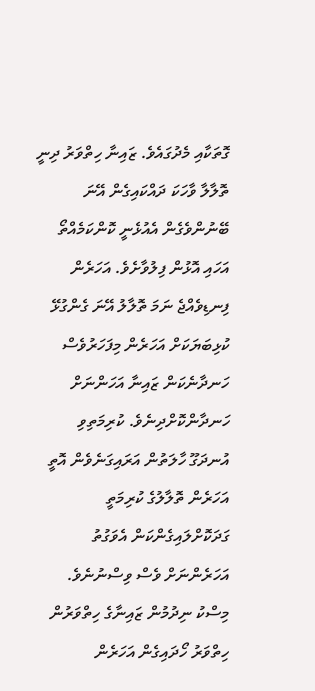ގޮތަކާއި މެދުގައެވެ. ޒައިނާ ހިތްވަރު ދިނީ ތޮލާލާ ވާހަކަ ދައްކައިގެން އޭނަ ބޭނުންވެގެން އެއުޅެނީ ކޮންކަމެއްތޯ އަހައި އޮޅުން ފިލުވާށެވެ. އަހަރެން ފިނޑިވެއްޖެ ނަމަ ތޮލާލު އޭނަ ގެންގުޅޭ ކުޅިބަޔަކަށް އަހަރެން މިފަހަރުވެސް ހަނދާނެކަން ޒައިނާ އަހަންނަށް ހަނދާންކޮށްދިނެވެ. ކުރިމަތިވި އުނދަގޫ ހާލަތުން އަރައިގަނެވެން އޮތީ އަހަރެން ތޮލާލުގެ ކުރިމަތީ ގަދަކޮށްލައިގެންކަން އެވަގުތު އަހަރެންނަށް ވެސް ވިސްނުނެވެ. މިސްކު ނިދުމުން ޒައިނާގެ ހިތްވަރުން ހިތްވަރު ހޯދައިގެން އަހަރެން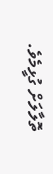ތޮލާލަށް ގުޅީމެވެ.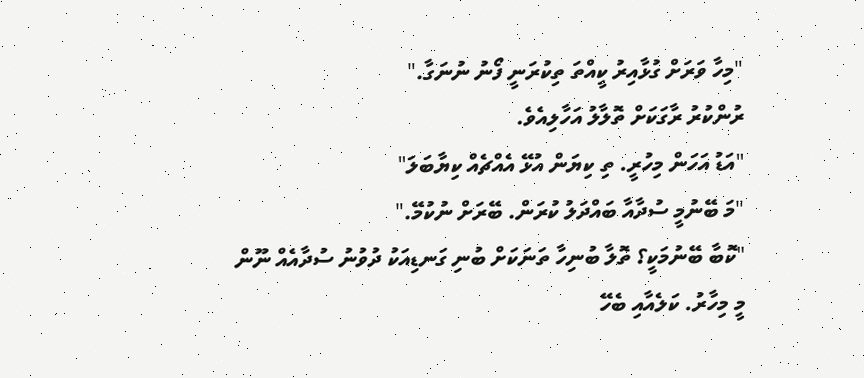"މިހާ ވަރަށް ގުޅާއިރު ކީއްތަ ތިކުރަނީ ފޯނު ނުނަގާ."
ރުންކުރު ރާގަކަށް ތޮލާލު އަހާލިއެވެ.
"އަޑު އަހަން މިހުރީ. ތި ކިޔަން އުޅޭ އެއްޗެއް ކިޔާބަލަ"
"މަ ބޭނުމީ ސުދާއާ ބައްދަލު ކުރަން. ބޭރަށް ނުކުމޭ."
"ކޮބާ ބޭނުމަކީ؟ ތޮލާ ބުނިހާ ތަނަކަށް ބުނި ގަނޑިއަކު ދުވުނު ސުދާއެއް ނޫން މީ މިހާރު. ކަލެއާއި ބެހޭ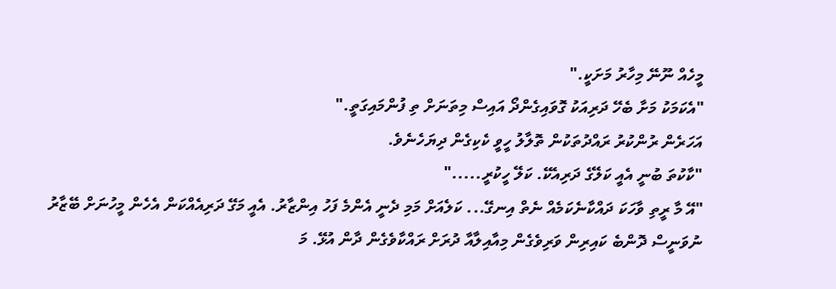މީހެއް ނޫނޭ މިހާރު މަށަކީ."
"އެކަމަކު މަށާ ބެހޭ ދަރިއަކު ގޮވައިގެންދޯ އައިސް މިތަނަށް ތި ފުންމައިގަތީ."
އަހަރެން ރުންކުރު ރައްދުތަކުން ތޮލާލު ހީވީ ކެކިގެން ދިޔަހެނެވެ.
"ކާކުތަ ބުނީ އެއީ ކަލޭގެ ދަރިއެކޭ. ކަލޭ ހީކުރީ....."
"އޭ މާ ރީތި ވާހަކަ ދައްކާނެކަމެއް ނެތް އިނގޭ... ކަލެއަށް މަމި ދެނީ އެންމެ ފަހު އިންޒާރު. އެއީ މަގޭ ދަރިއެއްކަން އެހެން މީހުނަށް ބޭޒާރު ނުވަނީސް ދޮންބެ ކައިރިން ވަރިވެގެން މިއާއިލާއާ ދުރަށް ރައްކާވެގެން ދާން އުޅޭ. މަ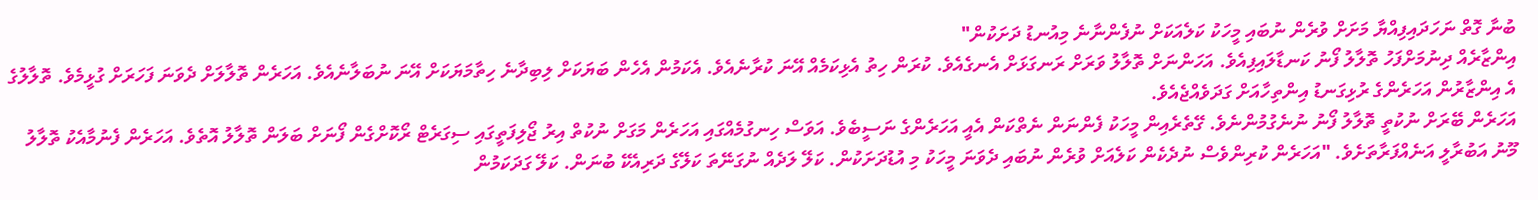ބުނާ ގޮތް ނަހަދައިފިއްޔާ މަށަށް ވުރެން ނުބައި މީހަކު ކަލެއަކަށް ނުފެންނާނެ މިއުނޑު ދަށަކުން"
އިންޒާރެއް ދިނުމަށްފަހު ތޮލާލު ފޯނު ކަނޑާލައިފިއެވެ. އަހަންނަށް ތޮލާލު ވަރަށް ރަނގަޅަށް އެނގެއެވެ. ކުރަން ހިތު އެޅިކަމެއް އޭނަ ކުރާނެއެވެ. އެކަމުން އެހެން ބަޔަކަށް ލިބިދާނެ ހިތާމަޔަކަށް އޭނަ ނުބަލާނެއެވެ. އަހަރެން ތޮލާލަށް ދެވަނަ ފަހަރަށް ގުޅީމެވެ. ތޮލާލުގެ އެ އިންޒާރުން އަހަރެންގެ ރުޅިގަނޑު އިންތިހާއަށް ގަދަވެއްޖެއެވެ.
އަހަރެން ބޭރަށް ނުކުތީ ތޮލާލު ފޯނު ނުނެގުމުންނެވެ. ގޭތެރެއިން މީހަކު ފެންނަން ނެތްކަން އެއީ އަހަރެންގެ ނަސީބެވެ. އަވަސް ހިނގުމެއްގައި އަހަރެން މަގަށް ނުކުތް އިރު ޖޯލިފަތީގައި ސިގަރެޓް ރޯކޮށްގެން ފޯނަށް ބަލަން ތޮލާލު އޮތެވެ. އަހަރެން ފެނުމާއެކު ތޮލާލު މޫނު އަބުރާލީ އަނެއްފަރާތަށެވެ. "އަހަރެން ކުރިންވެސް ނުދެކެން ކަލެއަށް ވުރެން ނުބައި ދެވަނަ މީހަކު މި އުޑުދަށަކުން. ކަލޭ ލަދެއް ނުގަނޭތަ ކަލޭގެ ދަރިއެކޭ ބުނަން. ކަލޭ ގަދަކަމުން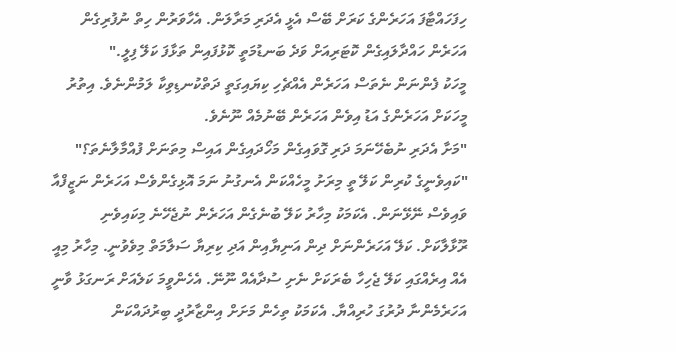ހިފަހައްޓާފަ އަހަރެންގެ ކަރަށް ބޭސް އެޅީ އެދަރި މަރާލަން. އެހާވަރުން ހިތް ނުފުރިގެން އަހަރެން ހައްދާލައިގެން ކޮޓަރިއަށް ވަދެ ބަނޑުމަތީ ކޮޅުފައިން ތަޅާފަ ކަލޭ ފިލީ."
މީހަކު ފެންނަން ނެތަސް އަހަރެން އެއްޗެހި ކިޔައިގަތީ ދަތްކުނޑިވިކާ ލަމުންނެވެ. އިތުރު މީހަކަށް އަހަރެންގެ އަޑު އިވެން އަހަރެން ބޭނުމެއް ނޫނެވެ.
"މަށާ އެދަރި ނުބެހޭނަމަ ދަރި ގޮވައިގެން މަހޯދައިގެން އައިސް މިތަނަށް ފުއްމާލާނެތަ؟"
"ކައިވެނީގެ ކުރިން ކަލޭ ތީ މިރަށު މީހެއްކަން އެނގުނު ނަމަ އޮޅިގެންވެސް އަހަރެން ނަޒީފްއާ ވައިވެސް ނޭޅޭނަން. އެކަމަކު މިހާރު ކަލޭ ބުނެގެން އަހަރެން ނުޖެހޭނެ މިކައިވެނި ރޫޅާލާކަށް. ކަލޭ އަހަރެންނަށް ދިން އަނިޔާއިން އަދި ކިރިޔާ ސަލާމަތް މިވެވުނީ. މިހާރު މިއީ އެއް އިރެއްގައި ކަލޭ ޖެހިހާ ބެރަކަށް ނެށި ސުދާއެއް ނޫނޭ. އެހެންވީމަ ކަލެއަށް ރަނގަޅު ވާނީ އަހަރެމެންނާ ދުރުގަ ހުރިއްޔާ. އެކަމަކު ތިހެން މަށަށް އިންޒާރުދީ ބިރުދައްކަން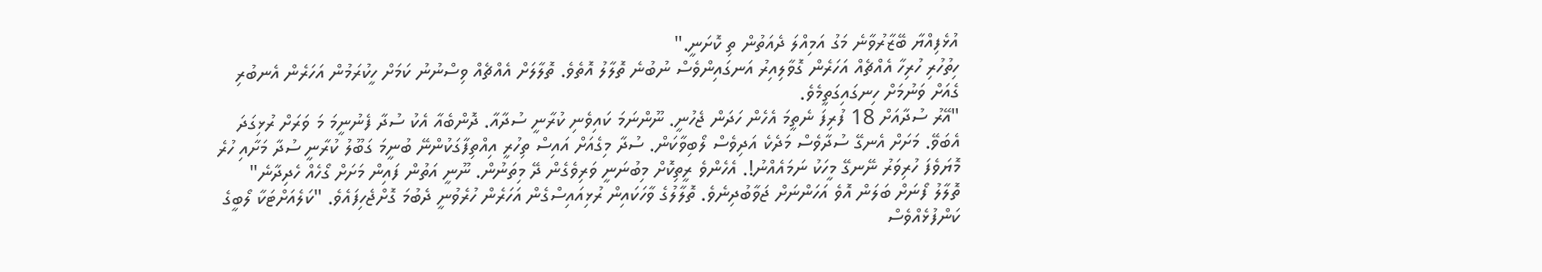އުޅެފިއްޔާ ބޭޒާރުވާނެ މަގު އަމިއްލަ ދެއަތުން ތި ކޮށަނީ."
ހިތުހުރި ހުރިހާ އެއްޗެއް އަހަރެން ގޮވާލިއިރު އަނގައިންވެސް ނުބުނެ ތޮލާލު އޮތެވެ. ތޮލާލަށް އެއްޗެއް ވިސްނުނު ކަމަށް ހީކުރަމުން އަހަރެން އެނބުރި ގެއަށް ވަނުމަށް ހިނގައިގަތީމެވެ.
"އޭރު ސުދާއަށް 18 ފުރިފަ ނެތީމަ އެހެން ހަދަން ޖެހުނީ. ނޫންނަމަ ކައިވެނި ކުރާނީ ސުދާއާ. ދޮންބެއާ އެކު ސުދާ ފެނުނީމަ މަ ވަރަށް ރުޅިގަދަ އެބަވޭ. މަށަށް އެނގޭ ސުދާވެސް މަދެކެ އަދިވެސް ލޯބިވާކަން. ސުދާ މިގެއަށް އައިސް ތިހުރީ އިއްތިފާގަކުންނޭ ބުނީމަ ގަބޫލު ކުރާނީ ސުދާ މަށާއި ހުރެ މޮޔަވެފަ ހުރިވަރު ނޭނގޭ މީހަކު ނަމައެއްނު!. އެހެންވެ ރީތިކޮށް މިބުނަނީ ވަރިވެގެން ދޭ މިތަނުން. ނޫނީ އަތުން ފައިން މަށަށް ގޯހެއް ހެދިދާނެ"
ތޮލާލު ފޯނަށް ބަލަން އޮވެ އަހަންނަށް ޖަވާބުދިނެވެ. ތޮލާލުގެ ވާހަކައިން ރުޅިއައިސްގެން އަހަރެން ހުރެވުނީ ދެބުމަ ގޮށްޖެހިފައެވެ. "ކަލެއަށްޓަކާ ލޯބީގެ ކަންފުޅެއްވެސް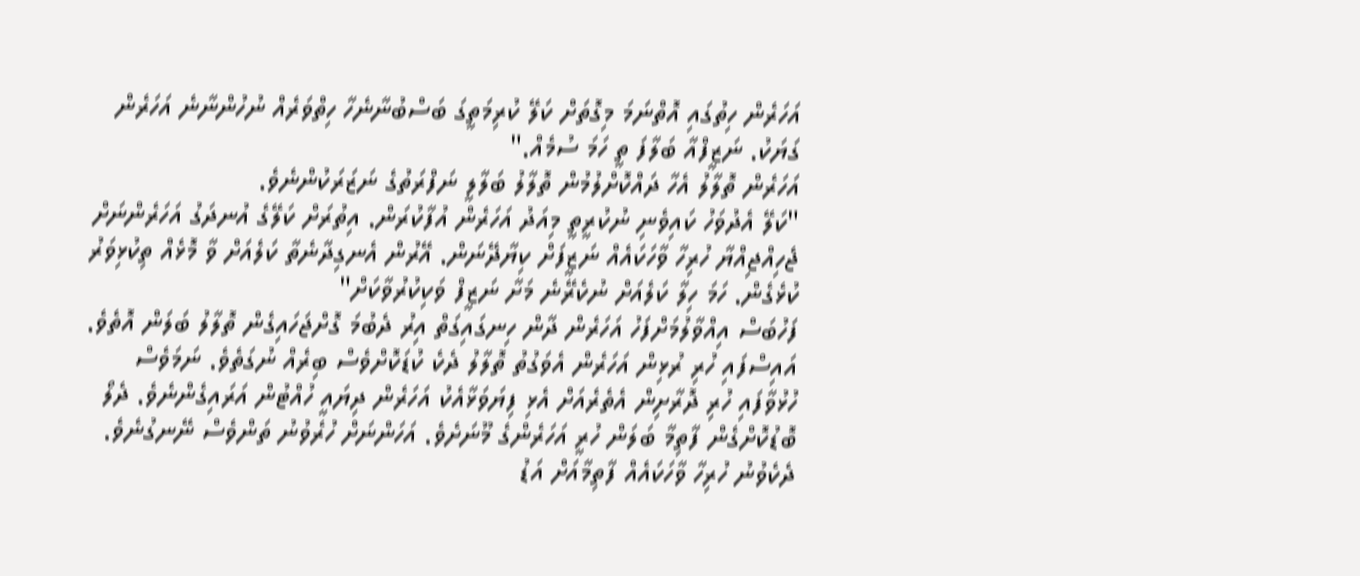އަހަރެން ހިތުގައި އޮތްނަމަ މިގޮތަށް ކަލޭ ކުރިމަތީގަ ބަސްބުނާނެހާ ހިތްވަރެއް ނުހުންނާނެ އަހަރެން ގަޔަކު. ނަޒީފްއާ ބަލާފަ ތީ ހަމަ ސުމެއް."
އަހަރެން ތޮލާލު އެހާ ދައްކޮށްލުމުން ތޮލާލު ބަލާލީ ނަފްރަތުގެ ނަޒަރަކުންނެވެ.
"ކަލޭ އެދުވަހު ކައިވެނި ނުކުރީތީ މިއަދު އަހަރެން އުފާކުރަން. އިތުރަށް ކަލޭގެ އުނދަގު އަހަރެންނަށް ޖެހިއްޖިއްޔާ ހުރިހާ ވާހަކައެއް ނަޒީފަށް ކިޔާދޭނަން. އޭރުން އެނގިދާނެތާ ކަލެއަށް ވާ މޮޅެއް ތިކުޅިވަރު ކުޅެގެން. ހަމަ ހިލާ ކަލެއަށް ނުކެރޭނެ މަށާ ނަޒީފް ވަކިކުރުވާކަށް"
ފަހުބަސް އިއްވާލުމަށްފަހު އަހަރެން ދާން ހިނގައިގަތް އިރު ދެބުމަ ގޮށްޖަހައިގެން ތޮލާލު ބަލަން އޮތެވެ. އައިސްފައި ހުރި ރުޅިން އަހަރެން އެވަގުތު ތޮލާލު ދެކެ ކުޑަކޮށްވެސް ބިރެއް ނުގަތެވެ. ނަމަވެސް ހުޅުވާފައި ހުރި ދޮރާށިން އެތެރެއަށް އެޅި ފިޔަވަޅާއެކު އަހަރެން ދިޔައީ ހުއްޓުން އަރައިގެންނެވެ. ދެލޯ ބޮޑުކޮށްގެން ފާތިމާ ބަލަން ހުރީ އަހަރެންގެ މޫނަށެވެ. އަހަންނަށް ހުރެވުނު ތަންވެސް ނޭނގުނެވެ. ދެކެވުނު ހުރިހާ ވާހަކައެއް ފާތިމާއަށް އަޑު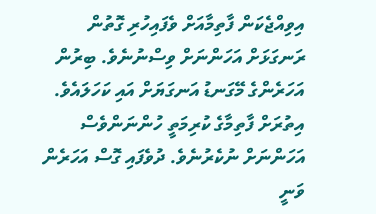އިވިއްޖެކަން ފާތިމާއަށް ވެފައިހުރި ގޮތުން ރަނގަޅަށް އަހަންނަށް ވިސްނުނެވެ. ބިރުން އަހަރެންގެ މޭގަނޑު އަނގަޔަށް އައި ކަހަލައެވެ. އިތުރަށް ފާތިމާގެ ކުރިމަތީ ހުންނަންވެސް އަހަންނަށް ނުކެރުނެވެ. ދުވެފައި ގޮސް އަހަރެން ވަނީ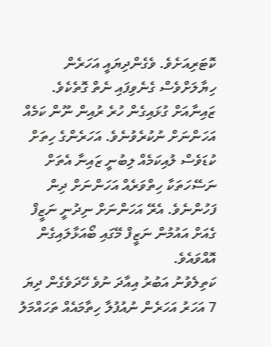ކޮޓަރިއަށެވެ. ވެގެންދިޔައީ އަހަރެން ހިޔާލަށްވެސް ގެނެވިފައި ނެތް ގޮތެކެވެ. ޒައިނާއަށް ގުޅައިގެން ހުރެ ރުއިން ނޫން ކަމެއް އަހަންނަށް ނުކުރެވުނެވެ. އަހަރެންގެ ހިތަށް ކުޑަވެސް ލުއިކަމެއް ލިބުނީ ޒައިނާ އެތަށް ނަސޭހަތަކާ ހިތްވަރެއް އަހަންނަށް ދިން ފަހުންނެވެ. އެރޭ އަހަންނަށް ނިދުނީ ނަޒީފް ގެއަށް އައުމުން ނަޒީފް މޭގައި ބޯއަޅާލައިގެން އޮއްވައެވެ.
ކަތިލެވުނު އަބުރު އިއާދަ ނުވެ ހޭދަވެގެން ދިޔަ 7 އަހަރު އަހަރެން ނުއުފުލާ ހިތާމައެއް ތަހައްމަލު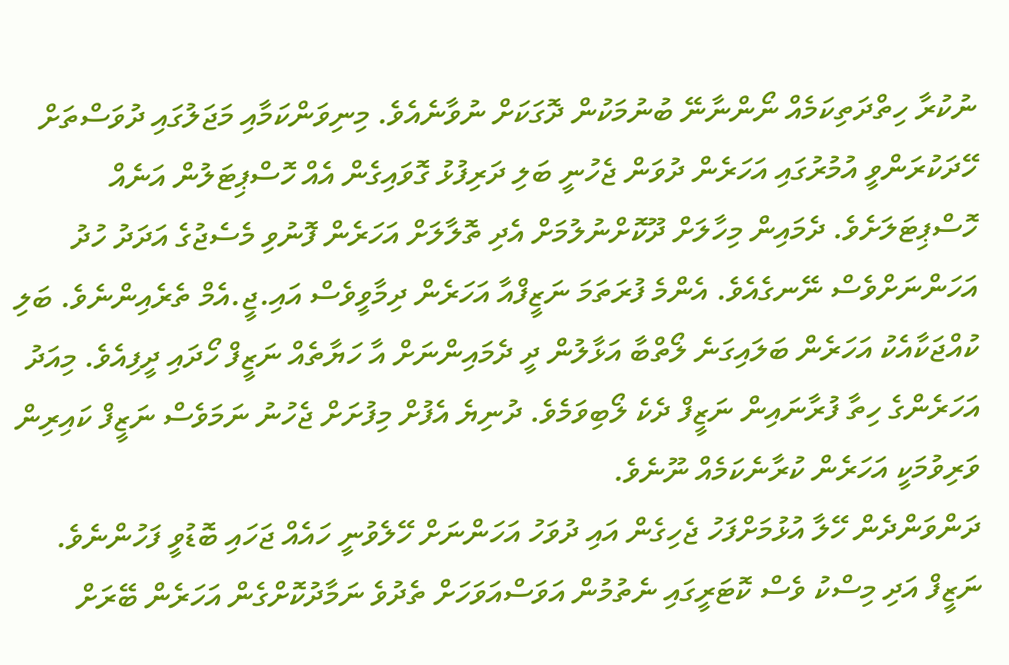ނުކުރާ ހިތްދަތިކަމެއް ނޯންނާނޭ ބުނުމަކުން ދޮގަކަށް ނުވާނެއެވެ. މިނިވަންކަމާއި މަޖަލުގައި ދުވަސްތަށް ހޭދަކުރަންވީ އުމުރުގައި އަހަރެން ދުވަން ޖެހުނީ ބަލި ދަރިފުޅު ގޮވައިގެން އެއް ހޮސްޕިޓަލުން އަނެއް ހޮސްޕިޓަލަށެވެ. ދެމައިން މިހާލަށް ދޫކޮށްނުލުމަށް އެދި ތޮލާލަށް އަހަރެން ފޮނުވި މެސެޖުގެ އަދަދު ހުދު އަހަންނަށްވެސް ނޭނގެއެވެ. އެންމެ ފުރަތަމަ ނަޒީފްއާ އަހަރެން ދިމާވީވެސް އައި.ޖީ.އެމް ތެރެއިންނެވެ. ބަލި ކުއްޖަކާއެކު އަހަރެން ބަލައިގަނެ ލޯތްބާ އަޅާލުން ދީ ދެމައިންނަށް އާ ހަޔާތެއް ނަޒީފް ހޯދައި ދީފިއެވެ. މިއަދު އަހަރެންގެ ހިތާ ފުރާނައިން ނަޒީފް ދެކެ ލޯބިވަމެވެ. ދުނިޔެ އެފުށް މިފުށަށް ޖެހުނު ނަމަވެސް ނަޒީފް ކައިރިން ވަރިވުމަކީ އަހަރެން ކުރާނެކަމެއް ނޫނެވެ.
ދަންވަންދެން ހޭލާ އުޅުމަށްފަހު ޖެހިގެން އައި ދުވަހު އަހަންނަށް ހޭލެވުނީ ހައެއް ޖަހައި ބޮޑުވީ ފަހުންނެވެ. ނަޒީފް އަދި މިސްކު ވެސް ކޮޓަރީގައި ނެތުމުން އަވަސްއަވަހަށް ތެދުވެ ނަމާދުކޮށްގެން އަހަރެން ބޭރަށް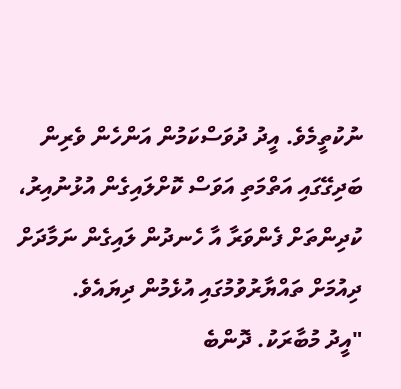ނުކުތީމެވެ. އީދު ދުވަސްކަމުން އަންހެން ވެރިން ބަދިގޭގައި އަތްމަތި އަވަސް ކޮށްލައިގެން އުޅުނުއިރު، ކުދިންތަށް ފެންވަރާ އާ ހެނދުން ލައިގެން ނަމާދަށް ދިއުމަށް ތައްޔާރުވުމުގައި އުޅެމުން ދިޔައެވެ.
"އީދު މުބާރަކު. ދޮންބެ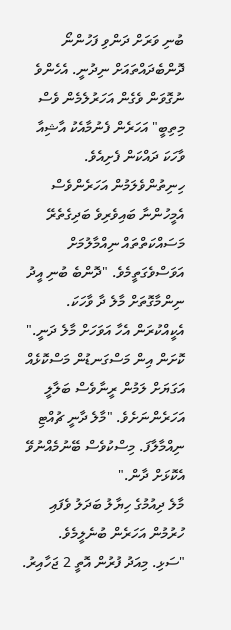ބުނި ވަރަށް ދަންވި ފަހުންނޯ ދޮންބެދައްތައަށް ނިދުނީ. އެހެންވެ ނުގޮވަން ވެގެން އަހަރުލެމެން ވެސް މިތިބީ" އަހަރެން ފެނުމާއެކު އާޝިއާ ވާހަކަ ދައްކަން ފެށިއެވެ. ހިނިތުންވެލަމުން އަހަރެންވެސް އެމީހުންނާ ބައިވެރިވެ ބަދިގެތެރޭ މަސައްކަތްތައް ނިއްމާލުމަށް އަވަސްވެގަތީމެވެ. "ދޮންބެ ބުނި އީދު ނިންމާގޮތަށް މާލެ ދާ ވާހަކަ. އެކީއްކުރަން އެހާ އަވަހަށް މާލެ ދަނީ."
ކޮށަން އިން މަސްގަނޑުން މަސްކޮޅެއް އަގަޔަށް ލަމުން ރީނާވެސް ބަލާލީ އަހަރެންނަށެވެ. "މާލެ ދާނީ ޗުއްޓި ނިއްމާލާފަ. މިސްކުވެސް ބޭނުމެއްނުވޭ އެކޮޅަށް ދާން."
މާލެ ދިއުމުގެ ހިޔާލު ބަދަލު ވެފައި ހުރުމުން އަހަރެން ބުނެލީމެވެ.
"ސަޅި. މިއަދު ފުރުން އޮތީ 2 ޖަހާއިރު.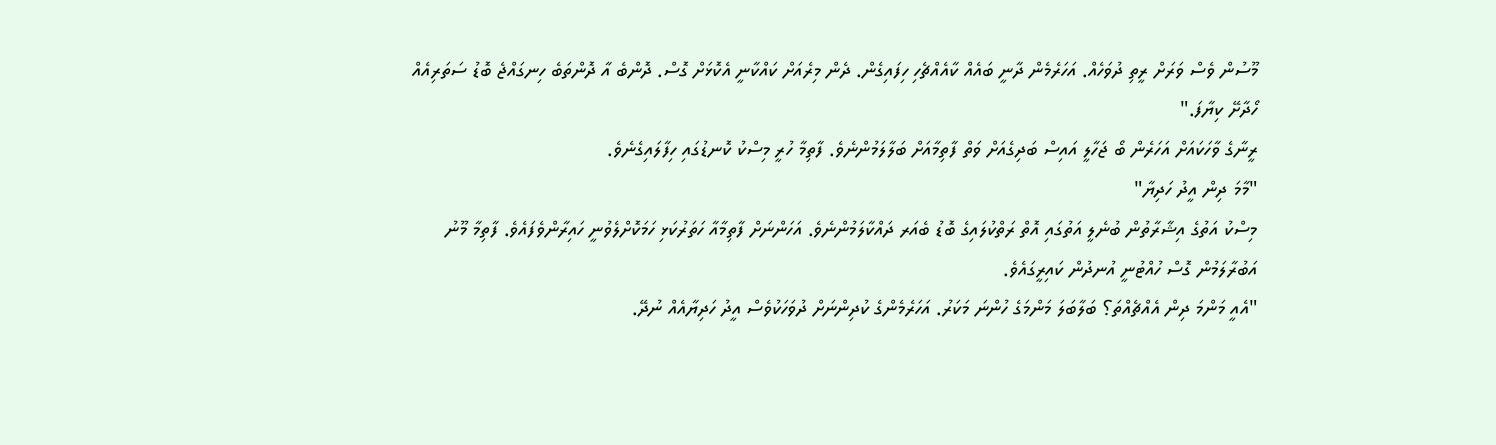މޫސުން ވެސް ވަރަށް ރީތި ދުވަހެއް. އަހަރެމެން ދާނީ ބައެއް ކާއެއްޗެހި ހިފައިގެން. ދެން މިރެއަށް ކައްކާނީ އެކޮޅަށް ގޮސް. ދޮންބެ އާ ދޮންތަބެ ހިނގައްޖެ ބޮޑު ސަތަރިއެއް ހޯދާށޭ ކިޔާފަ."
ރީނާގެ ވާހަކައަށް އަހަރެން ބޯ ޖަހާލީ އައިސް ބަދިގެއަށް ވަތް ފާތިމާއަށް ބަލާލަމުންނެވެ. ފާތިމާ ހުރީ މިސްކު ކޮނޑުގައި ހިފާލައިގެނެވެ.
"މާމަ ދިން އީދު ހަދިޔާ"
މިސްކު އަތުގެ އިޝާރާތުން ބުނެލީ އަތުގައި އޮތް ރަތްކުލައިގެ ބޮޑު ބެއަރ ދައްކާލަމުންނެވެ. އަހަންނަށް ފާތިމާއާ ހަތަރުކަޅި ހަމަކޮށްލެވުނީ ހައިރާންވެފައެވެ. ފާތިމާ މޫނު އަބުރާލަމުން ގޮސް ހުއްޓުނީ އުނދުން ކައިރީގައެވެ.
"އެއީ މަންމަ ދިން އެއްޗެއްތަ؟ ބަލާބަލަ މަންމަގެ ހުންނަ މަކަރު. އަހަރެމެންގެ ކުދިންނަށް ދުވަހަކުވެސް އީދު ހަދިޔާއެއް ނުދޭ.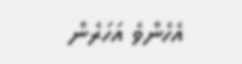އެހެންވެ އަހަރެން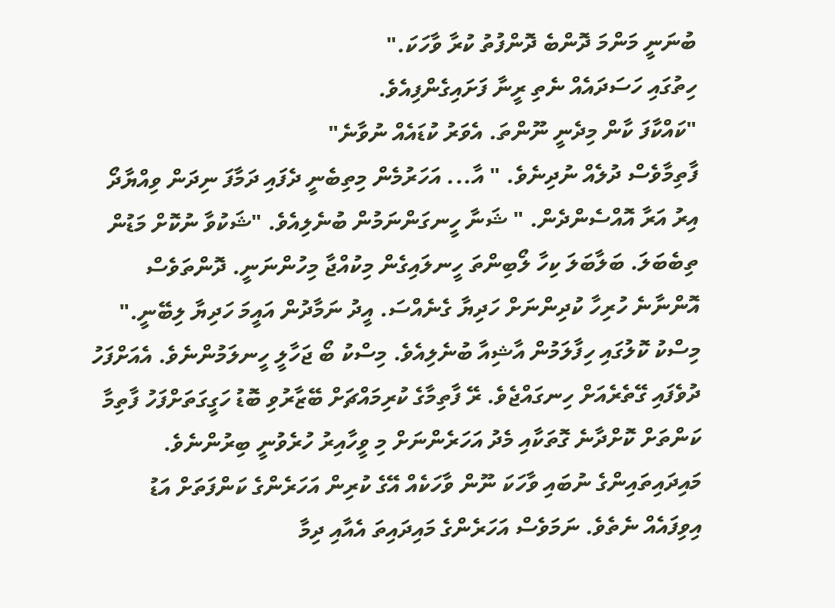ބުނަނީ މަންމަ ދޮންބެ ދޮންފުތު ކުރާ ވާހަކަ."
ހިތުގައި ހަސަދައެއް ނެތި ރީނާ ފަށައިގެންފިއެވެ.
"ކައްކާފަ ކާން މިދެނީ ނޫންތަ. އެވަރު ކުޑައެއް ނުވާނެ"
ފާތިމާވެސް ދުލެއް ނުދިނެވެ. " އާ... އަހަރުމެން މިތިބެނީ ދެފައި ދަމާފަ ނިދަން ވިއްޔާދޯ އިރު އަރާ އޮއްސެންދެން. " ޝަނާ ހީނގަންނަމުން ބުނެލިއެވެ. "ޝަކުވާ ނުކޮށް މަޑުން ތިބެބަލަ. ބަލާބަލަ ކިހާ ލޯބިންތަ ހީނލައިގެން މިކުއްޖާ މިހުންނަނީ. ދޮންތަވެސް އޮންނާނެ ހުރިހާ ކުދިންނަށް ހަދިޔާ ގެނެއްސަ. އީދު ނަމާދުން އައީމަ ހަދިޔާ ލިބޭނީ."
މިސްކު ކޮލުގައި ހިފާލަމުން އާޝިއާ ބުނެލިއެވެ. މިސްކު ބޯ ޖަހާލީ ހީނލަމުންނެވެ. އެއަށްފަހު ދުވެފައި ގޭތެރެއަށް ހިނގައްޖެވެ. ރޭ ފާތިމާގެ ކުރިމައްޗަށް ބޭޒާރުވި ބޮޑު ހަގީގަތަށްފަހު ފާތިމާ ކަންތަށް ކޮށްދާނެ ގޮތަކާއި މެދު އަހަރެންނަށް މި ވީހާއިރު ހުރެވުނީ ބިރުންނެވެ. މައިދައިތައިންގެ ނުބައި ވާހަކަ ނޫން ވާހަކެއް އޭގެ ކުރިން އަހަރެންގެ ކަންފަތަށް އަޑު އިވިފައެއް ނެތެވެ. ނަމަވެސް އަހަރެންގެ މައިދައިތަ އެއާއި ދިމާ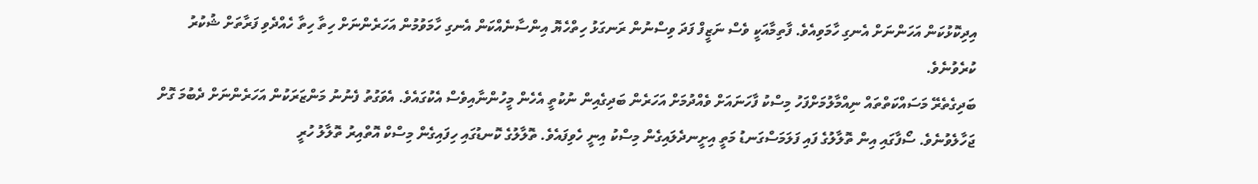އިދިކޮޅުކަން އަހަންނަށް އެނގި ހާމަވިއެވެ. ފާތިމާއަކީ ވެސް ނަޒީފް ފަދަ ވިސްނުން ރަނގަޅު ހިތްހެޔޮ އިންސާނެއްކަން އެނގި ހާމަވުމުން އަހަރެންނަށް ހިތާ ހިތާ ހެއްދެވި ފަރާތަށް ޝުކުރު ކުރެވުނެވެ.
ބަދިގެތެރޭ މަސައްކަތްތައް ނިއްމާލުމަށްފަހު މިސްކު ފާހަނައަށް ވެއްދުމަށް އަހަރެން ބަދިގެއިން ނުކުތީ އެހެން މީހުންނާއިވެސް އެކުގައެވެ. އެވަގުތު ފެނުނު މަންޒަރަކުން އަހަރެންނަށް ދެބުމަ ގޮށް ޖަހާލެވުނެވެ. ސޯފާގައި އިން ތޮލާލުގެ ފައި ފަލަމަސްގަނޑު މަތީ އިށީނދެލައިގެން މިސްކު އިނީ ހެވިފައެވެ. ތޮލާލުގެ ކޮނޑުގައި ހިފައިގެން މިސްކް އޮތްއިރު ތޮލާލު ހުރީ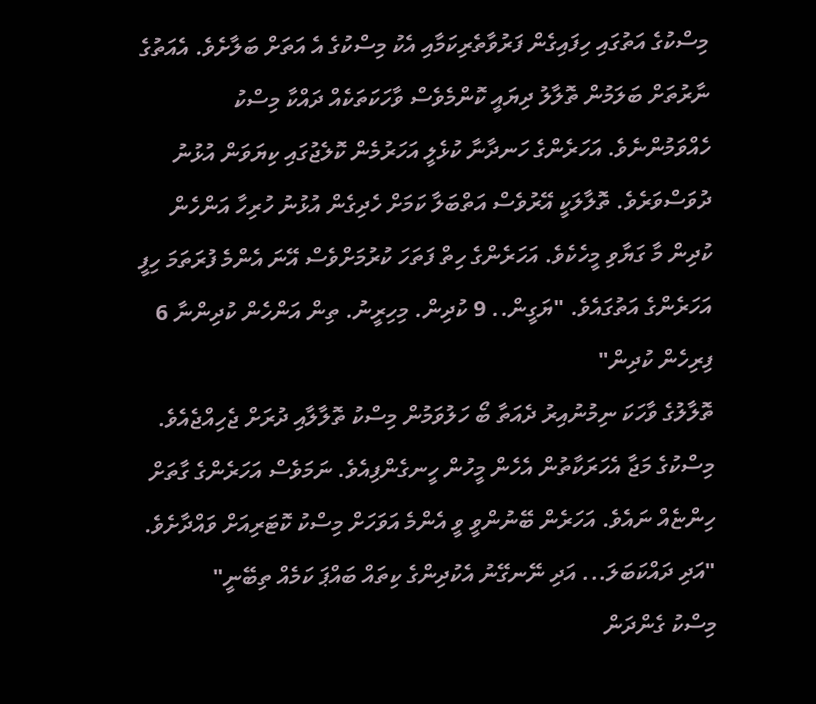މިސްކުގެ އަތުގައި ހިފައިގެން ފަރުވާތެރިކަމާއި އެކު މިސްކުގެ އެ އަތަށް ބަލާށެވެ. އެއަތުގެ ނާރުތަށް ބަލަމުން ތޮލާލު ދިޔައީ ކޮންމެވެސް ވާހަކަތަކެއް ދައްކާ މިސްކު ހެއްވަމުންނެވެ. އަހަރެންގެ ހަނދާނާ ކުޅެލީ އަހަރުމެން ކޮލެޖުގައި ކިޔަވަން އުޅުނު ދުވަސްވަރެވެ. ތޮލާލަކީ އޭރުވެސް އަތްބަލާ ކަމަށް ހެދިގެން އުޅުނު ހުރިހާ އަންހެން ކުދިން މާ ގަޔާވި މީހެކެވެ. އަހަރެންގެ ހިތް ފަތަހަ ކުރުމަށްވެސް އޭނަ އެންމެ ފުރަތަމަ ހިފީ އަހަރެންގެ އަތުގައެވެ. "ޔަގީން.. 9 ކުދިން. މިހިރީނު. ތިން އަންހެން ކުދިންނާ 6 ފިރިހެން ކުދިން"
ތޮލާލުގެ ވާހަކަ ނިމުނުއިރު ދެއަތާ ބޯ ހަލުވަމުން މިސްކު ތޮލާލާއި ދުރަށް ޖެހިއްޖެއެވެ. މިސްކުގެ މަޖާ އެހަރަކާތުން އެހެން މީހުން ހީނގެންފިއެވެ. ނަމަވެސް އަހަރެންގެ ގާތަށް ހިންޏެއް ނައެވެ. އަހަރެން ބޭނުންވީ ވީ އެންމެ އަވަހަށް މިސްކު ކޮޓަރިއަށް ވައްދާށެވެ.
"އަދި ދައްކަބަލަ... އަދި ނޭނގޭނު އެކުދިންގެ ކިތައް ބައްޕަ ކަމެއް ތިބޭނީ"
މިސްކު ގެންދަން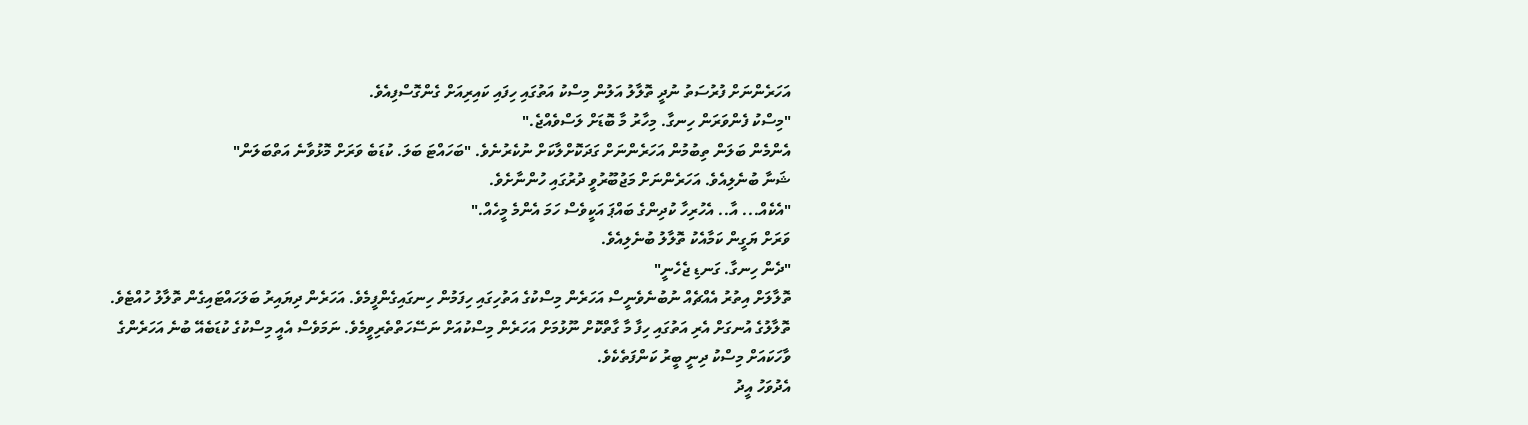އަހަރެންނަށް ފުރުސަތު ނުދީ ތޮލާލު އަލުން މިސްކު އަތުގައި ހިފައި ކައިރިއަށް ގެންގޮސްފިއެވެ.
"މިސްކު ފެންވަރަން ހިނގާ. މިހާރު މާ ބޮޑަށް ލަސްވެއްޖެ."
އެންމެން ބަލަން ތިބުމުން އަހަރެންނަށް ގަދަކޮށްލާކަށް ނުކެރުނެވެ. "ބަހައްޓަ ބަލަ. ކުޑަބެ ވަރަށް މޮޅުވާނެ އަތްބަލަން"
ޝަނާ ބުނެލިއެވެ. އަހަރެންނަށް މަޖުބޫރުވީ ދުރުގައި ހުންނާށެވެ.
"އެކެއް... އާ.. އެހުރިހާ ކުދިންގެ ބައްޕަ އަކީވެސް ހަމަ އެންމެ މީހެއް."
ވަރަށް ޔަގީން ކަމާއެކު ތޮލާލު ބުނެލިއެވެ.
"ދެން ހިނގާ. ގަނޑި ޖެހެނީ"
ތޮލާލަށް އިތުރު އެއްޗެއް ނުބުނެވެނީސް އަހަރެން މިސްކުގެ އަތުހިގައި ހިފަމުން ހިނގައިގެންފީމެވެ. އަހަރެން ދިޔައިރު ބަލަހައްޓައިގެން ތޮލާލު ހުއްޓެވެ.
ތޮލާލުގެ އުނގަށް އެރި އަތުގައި ހިފާ މާ ގާތްކޮށް ނޫޅުމަށް އަހަރެން މިސްކުއަށް ނަސޭހަތްތެރިވީމެވެ. ނަމަވެސް އެއީ މިސްކުގެ ކުޑަބެއޭ ބުނެ އަހަރެންގެ ވާހަކައަށް މިސްކު ދިނީ ބީރު ކަންފަތެކެވެ.
އެދުވަހު އީދު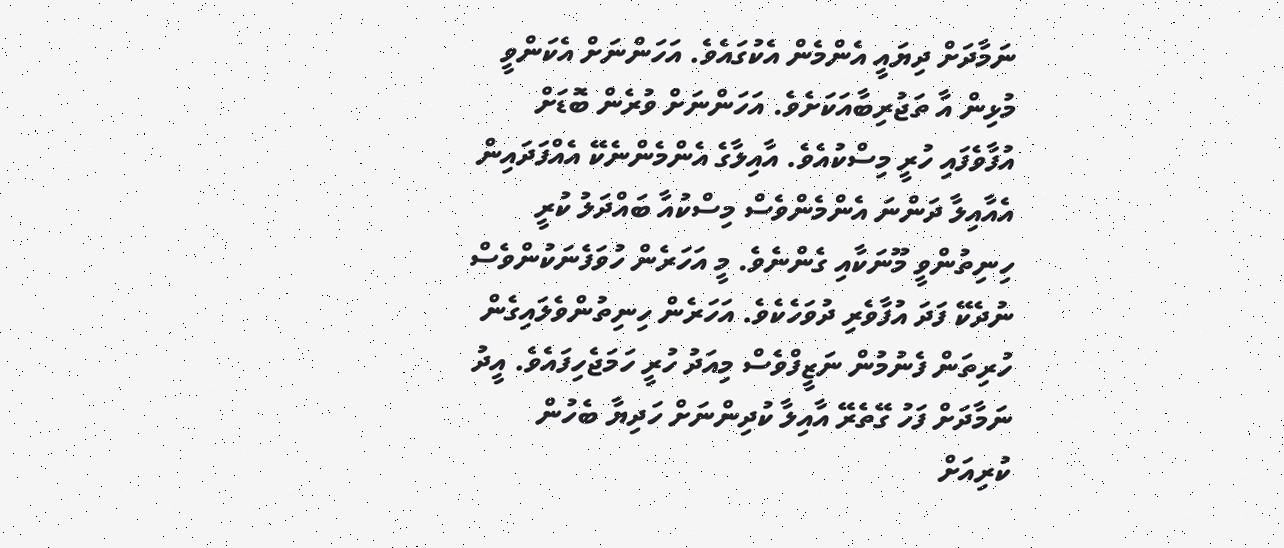ނަމާދަށް ދިޔައީ އެންމެން އެކުގައެވެ. އަހަންނަށް އެކަންވީ މުޅިން އާ ތަޖުރިބާއަކަށެވެ. އަހަންނަށް ވުރެން ބޮޑަށް އުފާވެފައި ހުރީ މިސްކުއެވެ. އާއިލާގެ އެންމެންނެކޭ އެއްފަދައިން އެއާއިލާ ދަންނަ އެންމެންވެސް މިސްކުއާ ބައްދަލު ކުރީ ހިނިތުންވީ މޫނަކާއި ގެންނެވެ. މީ އަހަރެން ހުވަފެނަކުންވެސް ނުދެކޭ ފަދަ އުފާވެރި ދުވަހެކެވެ. އަހަރެން ހިނިތުންވެލައިގެން ހުރިތަން ފެނުމުން ނަޒީފްވެސް މިއަދު ހުރީ ހަމަޖެހިފައެވެ. އީދު ނަމާދަށް ފަހު ގޭތެރޭ އާއިލާ ކުދިންނަށް ހަދިޔާ ބެހުން ކުރިއަށް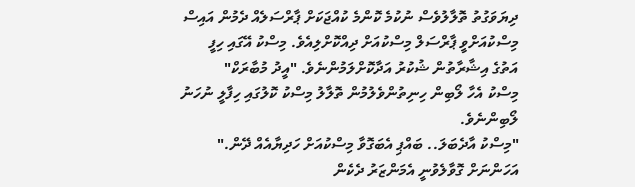ދިޔަވަގުތު ތޮލާލުވެސް ނުކުމެ ކޮންމެ ކުއްޖަކަށް ޕާރްސަލެއް ދެމުން އައިސް މިސްކުއަށްވީ ޕާރްސަލް މިސްކުއަށް ދިއްކޮށްލިއެވެ. މިސްކު އޭގައި ހިފީ އަތުގެ އިޝާރާތުން ޝުކުރު އަދާކޮށްލަމުންނެވެ. "އީދު މުބާރަކް"
މިސްކު އެހާ ލޯބިން ހިނިތުންވެލުމުން ތޮލާލު މިސްކު ކޮލުގައި ހިފާލީ ނުހަނު ލޯބިންނެވެ.
"މިސްކު އާދެބަލަ.. ބައްޕި އެބަގޮވާ މިސްކުއަށް ހަދިޔާއެއް ދޭން."
އަހަންނަށް ގޮވާލެވުނީ އެމަންޒަރު ދެކެން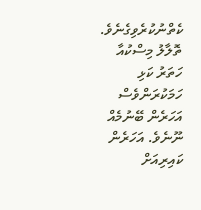ކެތްނުކުރެވިގެނެވެ. ތޮލާލު މިސްކުއާ ހަތަރު ކަޅި ހަމަކުރަންވެސް އަހަރެން ބޭނުމެއް ނޫނެވެ. އަހަރެން ކައިރިއަށް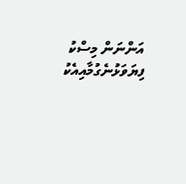އަންނަން މިސްކު ފިޔަވަޅުނެގުމާއިއެކު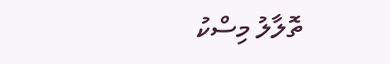ތޮލާލު މިސްކު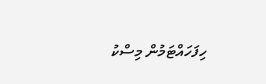ހިފަހައްޓަމުން މިސްކު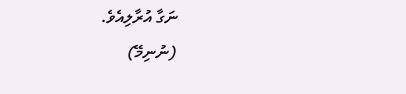ނަގާ އުރާލިއެވެ.
(ނުނިމޭ)